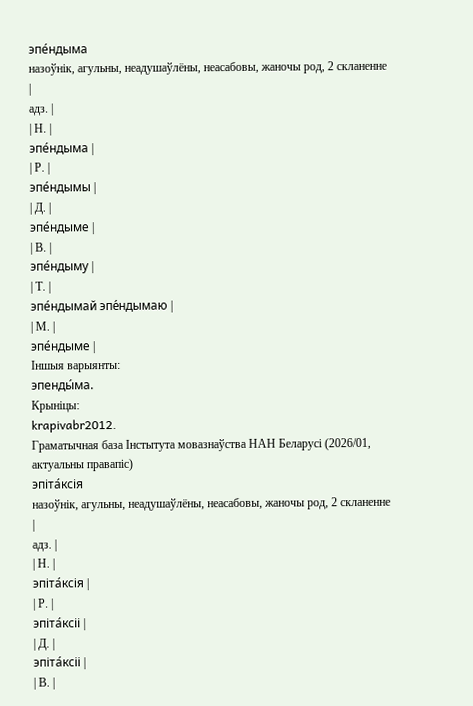эпе́ндыма
назоўнік, агульны, неадушаўлёны, неасабовы, жаночы род, 2 скланенне
|
адз. |
| Н. |
эпе́ндыма |
| Р. |
эпе́ндымы |
| Д. |
эпе́ндыме |
| В. |
эпе́ндыму |
| Т. |
эпе́ндымай эпе́ндымаю |
| М. |
эпе́ндыме |
Іншыя варыянты:
эпенды́ма.
Крыніцы:
krapivabr2012.
Граматычная база Інстытута мовазнаўства НАН Беларусі (2026/01, актуальны правапіс)
эпіта́ксія
назоўнік, агульны, неадушаўлёны, неасабовы, жаночы род, 2 скланенне
|
адз. |
| Н. |
эпіта́ксія |
| Р. |
эпіта́ксіі |
| Д. |
эпіта́ксіі |
| В. |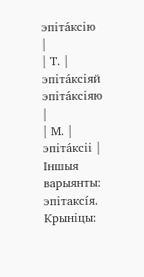эпіта́ксію |
| Т. |
эпіта́ксіяй эпіта́ксіяю |
| М. |
эпіта́ксіі |
Іншыя варыянты:
эпітаксі́я.
Крыніцы: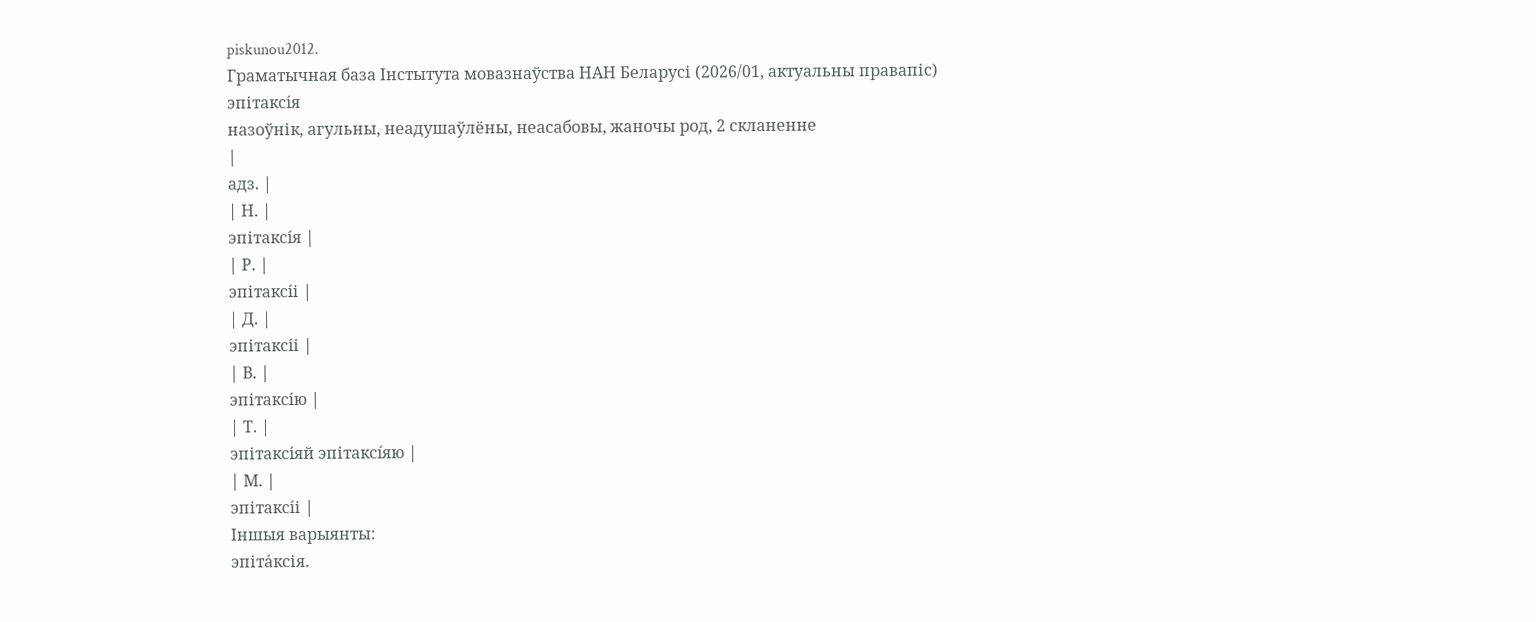piskunou2012.
Граматычная база Інстытута мовазнаўства НАН Беларусі (2026/01, актуальны правапіс)
эпітаксі́я
назоўнік, агульны, неадушаўлёны, неасабовы, жаночы род, 2 скланенне
|
адз. |
| Н. |
эпітаксі́я |
| Р. |
эпітаксі́і |
| Д. |
эпітаксі́і |
| В. |
эпітаксі́ю |
| Т. |
эпітаксі́яй эпітаксі́яю |
| М. |
эпітаксі́і |
Іншыя варыянты:
эпіта́ксія.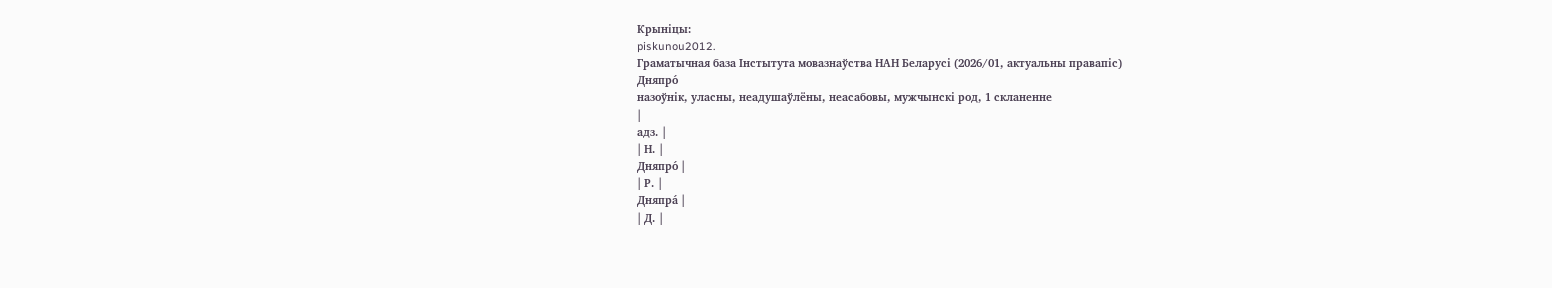Крыніцы:
piskunou2012.
Граматычная база Інстытута мовазнаўства НАН Беларусі (2026/01, актуальны правапіс)
Дняпро́
назоўнік, уласны, неадушаўлёны, неасабовы, мужчынскі род, 1 скланенне
|
адз. |
| Н. |
Дняпро́ |
| Р. |
Дняпра́ |
| Д. |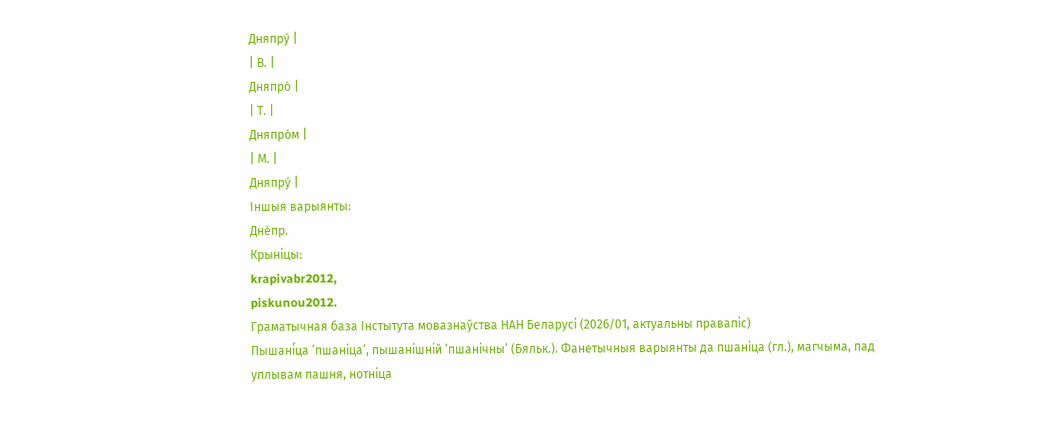Дняпру́ |
| В. |
Дняпро́ |
| Т. |
Дняпро́м |
| М. |
Дняпру́ |
Іншыя варыянты:
Дне́пр.
Крыніцы:
krapivabr2012,
piskunou2012.
Граматычная база Інстытута мовазнаўства НАН Беларусі (2026/01, актуальны правапіс)
Пышані́ца ’пшаніца’, пышанішній ’пшанічны’ (Бяльк.). Фанетычныя варыянты да пшаніца (гл.), магчыма, пад уплывам пашня, нотніца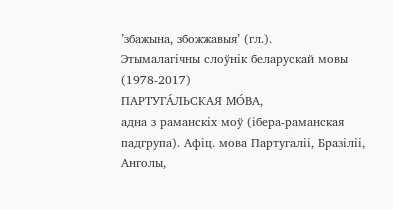’збажына, збожжавыя’ (гл.).
Этымалагічны слоўнік беларускай мовы (1978-2017)
ПАРТУГА́ЛЬСКАЯ МО́ВА,
адна з раманскіх моў (ібера-раманская падгрупа). Афіц. мова Партугаліі, Бразіліі, Анголы,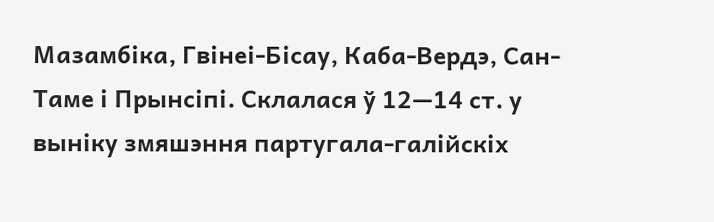Мазамбіка, Гвінеі-Бісау, Каба-Вердэ, Сан-Таме і Прынсіпі. Склалася ў 12—14 ст. у выніку змяшэння партугала-галійскіх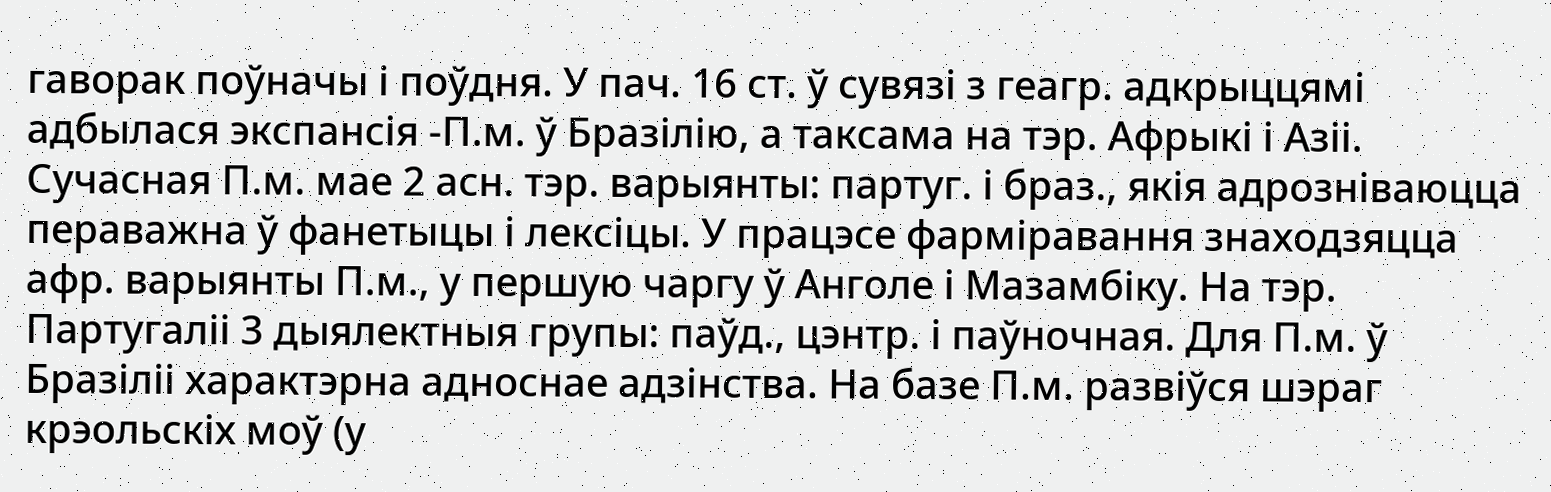гаворак поўначы і поўдня. У пач. 16 ст. ў сувязі з геагр. адкрыццямі адбылася экспансія -П.м. ў Бразілію, а таксама на тэр. Афрыкі і Азіі. Сучасная П.м. мае 2 асн. тэр. варыянты: партуг. і браз., якія адрозніваюцца пераважна ў фанетыцы і лексіцы. У працэсе фарміравання знаходзяцца афр. варыянты П.м., у першую чаргу ў Анголе і Мазамбіку. На тэр. Партугаліі 3 дыялектныя групы: паўд., цэнтр. і паўночная. Для П.м. ў Бразіліі характэрна адноснае адзінства. На базе П.м. развіўся шэраг крэольскіх моў (у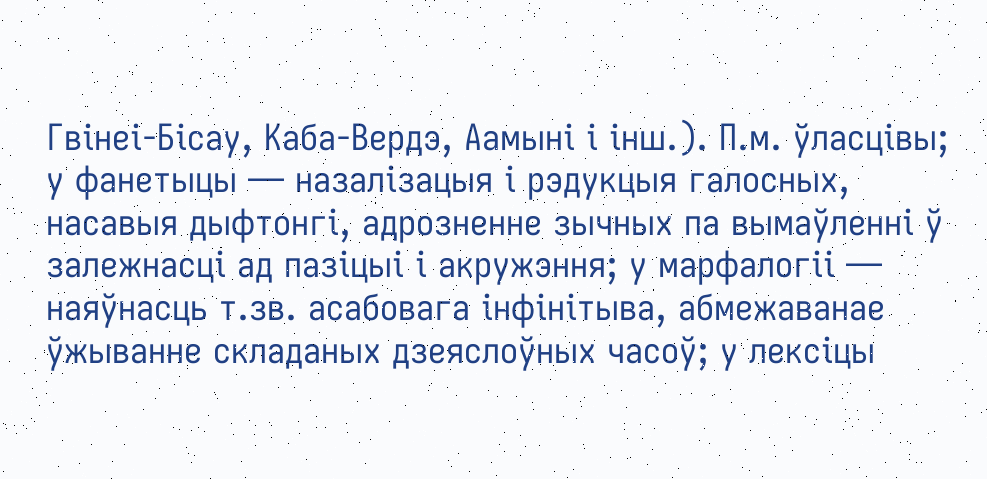Гвінеі-Бісау, Каба-Вердэ, Аамыні і інш.). П.м. ўласцівы; у фанетыцы — назалізацыя і рэдукцыя галосных, насавыя дыфтонгі, адрозненне зычных па вымаўленні ў залежнасці ад пазіцыі і акружэння; у марфалогіі — наяўнасць т.зв. асабовага інфінітыва, абмежаванае ўжыванне складаных дзеяслоўных часоў; у лексіцы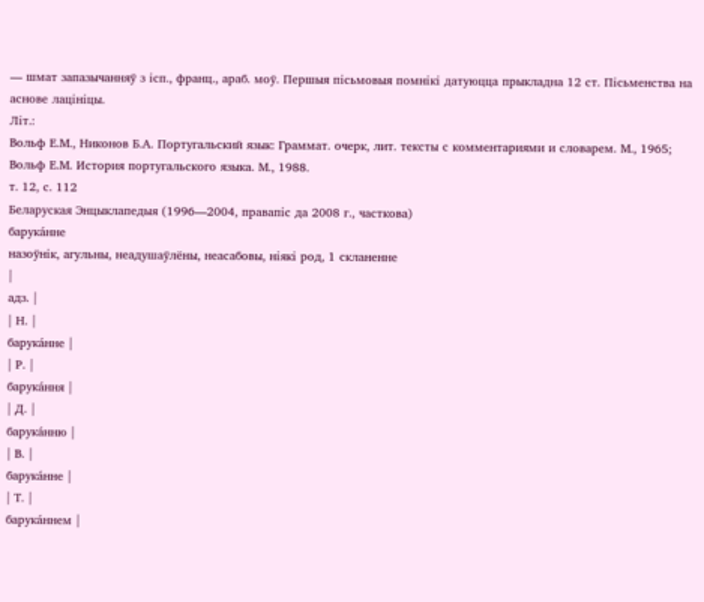— шмат запазычанняў з ісп., франц., араб. моў. Першыя пісьмовыя помнікі датуюцца прыкладна 12 ст. Пісьменства на аснове лацініцы.
Літ.:
Вольф Е.М., Никонов Б.А. Португальский язык: Граммат. очерк, лит. тексты с комментариями и словарем. М., 1965;
Вольф Е.М. История португальского языка. М., 1988.
т. 12, с. 112
Беларуская Энцыклапедыя (1996—2004, правапіс да 2008 г., часткова)
барука́нне
назоўнік, агульны, неадушаўлёны, неасабовы, ніякі род, 1 скланенне
|
адз. |
| Н. |
барука́нне |
| Р. |
барука́ння |
| Д. |
барука́нню |
| В. |
барука́нне |
| Т. |
барука́ннем |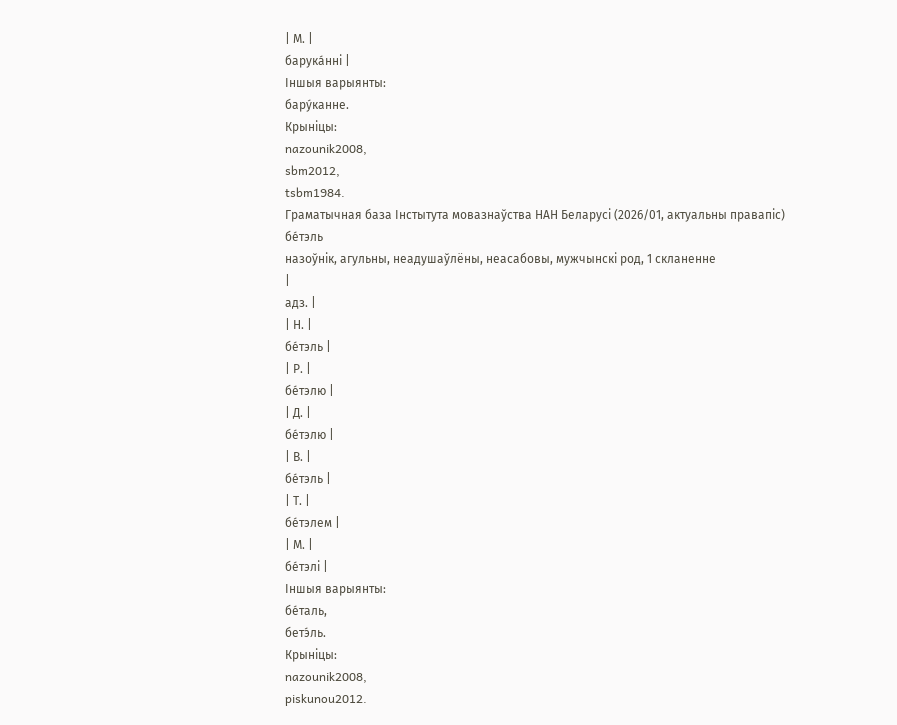| М. |
барука́нні |
Іншыя варыянты:
бару́канне.
Крыніцы:
nazounik2008,
sbm2012,
tsbm1984.
Граматычная база Інстытута мовазнаўства НАН Беларусі (2026/01, актуальны правапіс)
бе́тэль
назоўнік, агульны, неадушаўлёны, неасабовы, мужчынскі род, 1 скланенне
|
адз. |
| Н. |
бе́тэль |
| Р. |
бе́тэлю |
| Д. |
бе́тэлю |
| В. |
бе́тэль |
| Т. |
бе́тэлем |
| М. |
бе́тэлі |
Іншыя варыянты:
бе́таль,
бетэ́ль.
Крыніцы:
nazounik2008,
piskunou2012.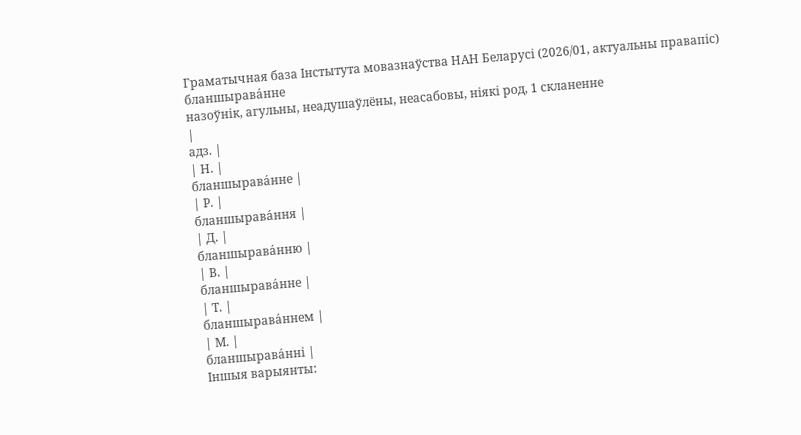Граматычная база Інстытута мовазнаўства НАН Беларусі (2026/01, актуальны правапіс)
бланшырава́нне
назоўнік, агульны, неадушаўлёны, неасабовы, ніякі род, 1 скланенне
|
адз. |
| Н. |
бланшырава́нне |
| Р. |
бланшырава́ння |
| Д. |
бланшырава́нню |
| В. |
бланшырава́нне |
| Т. |
бланшырава́ннем |
| М. |
бланшырава́нні |
Іншыя варыянты: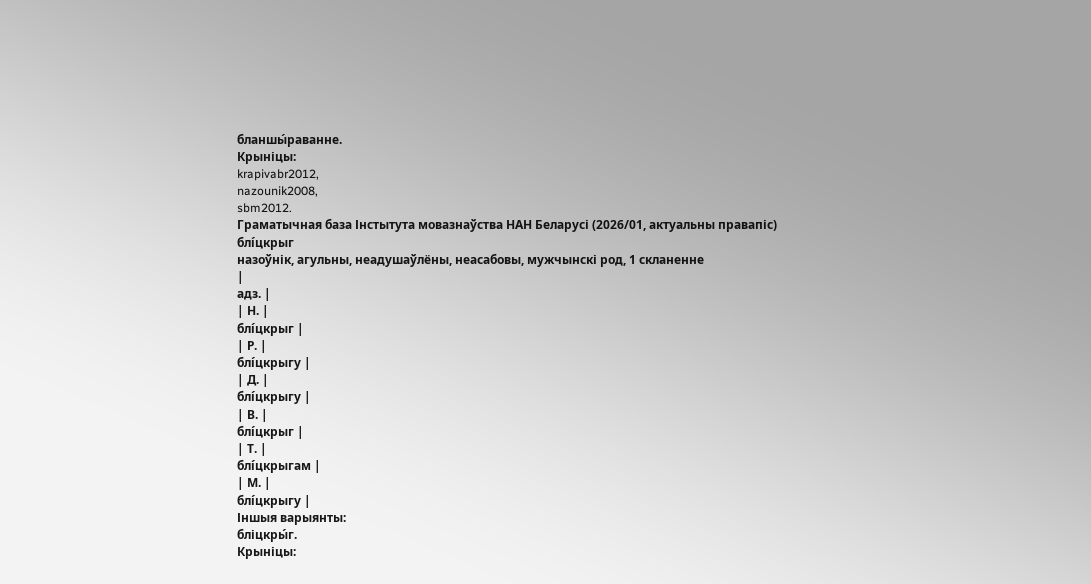бланшы́раванне.
Крыніцы:
krapivabr2012,
nazounik2008,
sbm2012.
Граматычная база Інстытута мовазнаўства НАН Беларусі (2026/01, актуальны правапіс)
блі́цкрыг
назоўнік, агульны, неадушаўлёны, неасабовы, мужчынскі род, 1 скланенне
|
адз. |
| Н. |
блі́цкрыг |
| Р. |
блі́цкрыгу |
| Д. |
блі́цкрыгу |
| В. |
блі́цкрыг |
| Т. |
блі́цкрыгам |
| М. |
блі́цкрыгу |
Іншыя варыянты:
бліцкры́г.
Крыніцы: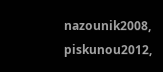nazounik2008,
piskunou2012,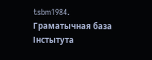tsbm1984.
Граматычная база Інстытута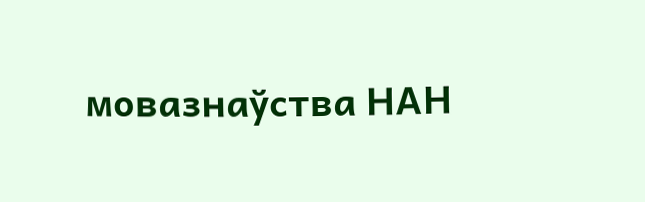мовазнаўства НАН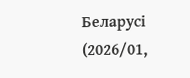Беларусі (2026/01,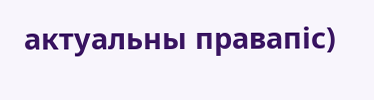актуальны правапіс)